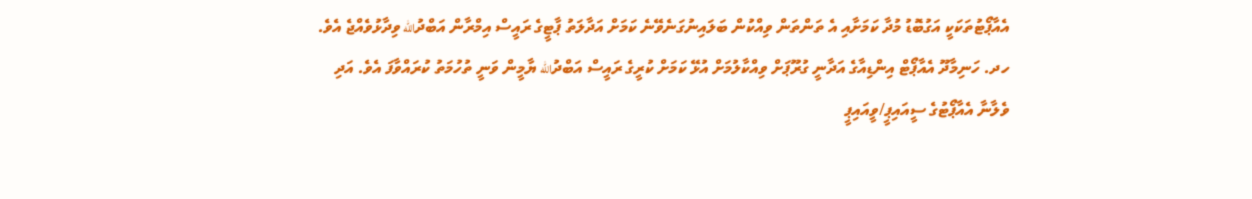އެއާޕޯޓުތަކަކީ އަގުބޮޑު މުދާ ކަމަށާއި އެ ތަންތަން ވިއްކުން ބަލައިނުގަނެވޭނެ ކަމަށް އަދާލަތު ޕާޓީގެ ރައީސް އިމްރާން އަބްދުالله ވިދާޅުވެއްޖެ އެވެ.
ހދ. ހަނިމާދޫ އެއާޕޯޓް އިންޑިއާގެ އަދާނީ ގުރޫޕަށް ވިއްކާލުމަށް އުޅޭ ކަމަށް ކުރީގެ ރައީސް އަބްދުالله ޔާމީން ވަނީ ތުހުމަތު ކުރައްވާފަ އެވެ. އަދި ވެލާނާ އެއާޕޯޓުގެ ސީއައިޕީ/ވީއައިޕީ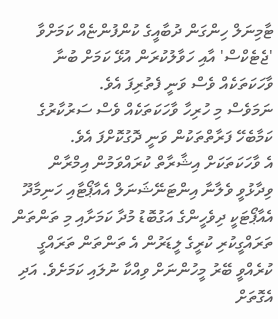ޓާމިނަލް ހިންގަން ދުބާއީގެ ކުންފުންޏެއް ކަމަށްވާ 'ޖެޓެކްސް' އާއި ހަވާލުކުރަން އުޅޭ ކަމަށް ބުނާ ވާހަކަތަކެއް ވެސް ވަނީ ފެތުރިފަ އެވެ.
ނަމަވެސް މި ހުރިހާ ވާހަކަތަކެއް ވެސް ސަރުކާރުގެ ކަމާބެހޭ ފަރާތްތަކުން ވަނީ ދޮގުކޮށްފަ އެވެ.
އެ ވާހަކަތަކަށް އިޝާރާތް ކުރައްވަމުން އިމްރާން ވިދާޅުވީ ވެލާނާ އިންޓަނޭޝަނަލް އެއާޕޯޓާއި ހަނިމާދޫ އެއާޕޯޓަކީ ދިވެހީންގެ އަގުބޮޑު މުދާ ކަމަށާއި މި ތަންތަން ތަރައްގީކުރި ކުރީގެ ލީޑަރުން އެ ތަންތަން ތަރައްގީ ކުރެއްވީ ބޭރު މީހުންނަށް ވިއްކާ ނުލައި ކަމަށެވެ. އަދި އެގޮތަށް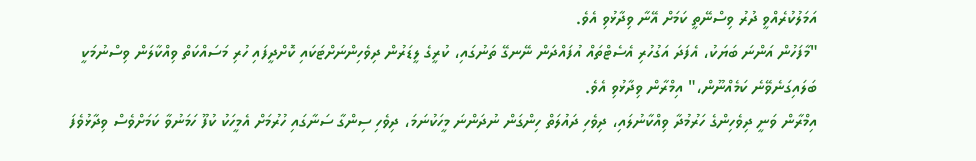އަމަލުކުރެއްވީ ދުރު ވިސްނޭތީ ކަމަށް އޭނާ ވިދާޅުވި އެވެ.
"މާފަހުން އަންނަ ބަޔަކު، އެފަދަ އަގުހުރި އެސެޓްތައް އުފައްދަން ނޭނގޭ ތަނުގައި، ކުރީގެ ލީޑަރުން ދިވެހިންނަށްޓަކައި ކޮށްދީފައި ހުރި މަސައްކަތް ވިއްކާލަން ވިސްނުމަކީ ބަލައިގަނެވޭނެ ކަމެއްނޫން،" އިމްރާން ވިދާޅުވި އެވެ.
އިމްރާން ވަނީ ދިވެހިންގެ ހަރުމުދާ ވިއްކާނުލައި، ދިވެހި ދައުލަތް ހިންގަން ނުދަންނަ މީހަކުނަމަ، ދިވެހި ސިންގާ ސަނާގައި ހުރުމަށް އެމީހަކު ކުފޫ ހަމަނުވާ ކަމަށްވެސް ވިދާޅުވެފަ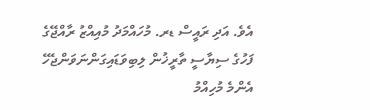އެވެ. އަދި ރައީސް ޑރ. މުހައްމަދު މުއިއްޒު ރާއްޖޭގެ ފަހުގެ ސިޔާސީ ތާރީޚުން ލިބިވަޑައިގަންނަވަންޖެހޭ އެންމެ މުހިއްމު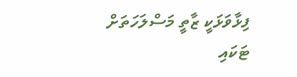ފިޅާވަޅަކީ ޒާތީ މަސްލަހަތަށް ޓަކައި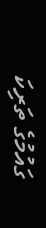ގައުމުގެ ތަރިކަ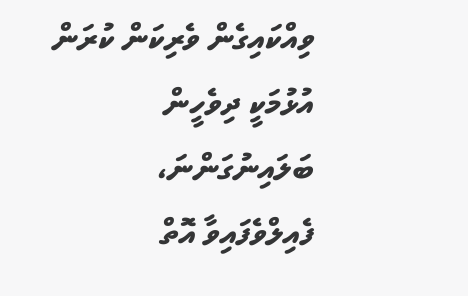ވިއްކައިގެން ވެރިކަން ކުރަން އުޅުމަކީ ދިވެހީން ބަލައިނުގަންނަ، ފެއިލްވެފައިވާ އޮތް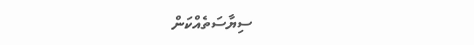ސިޔާސަތެއްކަން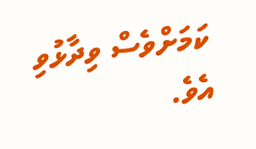ކަމަށްވެސް ވިދާޅުވި އެވެ.